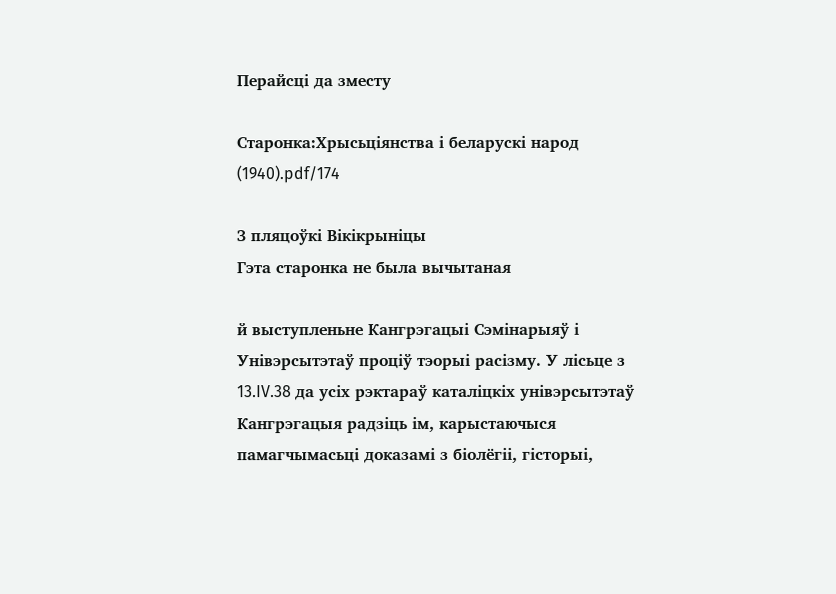Перайсці да зместу

Старонка:Хрысьціянства і беларускі народ (1940).pdf/174

З пляцоўкі Вікікрыніцы
Гэта старонка не была вычытаная

й выступленьне Кангрэгацыі Сэмінарыяў і Унівэрсытэтаў проціў тэорыі расізму. У лісьце з 13.IV.38 да усіх рэктараў каталіцкіх унівэрсытэтаў Кангрэгацыя радзіць ім, карыстаючыся памагчымасьці доказамі з біолёгіі, гісторыі,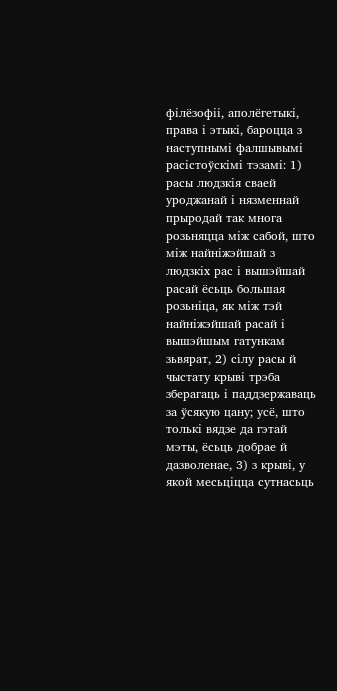філёзофіі, аполёгетыкі, права і этыкі, бароцца з наступнымі фалшывымі расістоўскімі тэзамі: 1) расы людзкія сваей уроджанай і нязменнай прыродай так многа розьняцца між сабой, што між найніжэйшай з людзкіх рас і вышэйшай расай ёсьць большая розьніца, як між тэй найніжэйшай расай і вышэйшым гатункам зьвярат, 2) сілу расы й чыстату крыві трэба зберагаць і паддзержаваць за ўсякую цану; усё, што толькі вядзе да гэтай мэты, ёсьць добрае й дазволенае, 3) з крыві, у якой месьціцца сутнасьць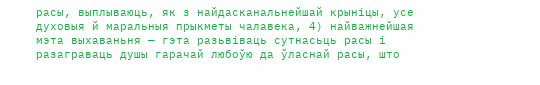расы, выплываюць, як з найдасканальнейшай крыніцы, усе духовыя й маральныя прыкметы чалавека, 4) найважнейшая мэта выхаваньня — гэта разьвіваць сутнасьць расы і разаграваць душы гарачай любоўю да ўласнай расы, што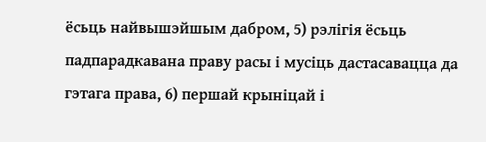ёсьць найвышэйшым дабром, 5) рэлігія ёсьць падпарадкавана праву расы і мусіць дастасавацца да гэтага права, 6) першай крыніцай і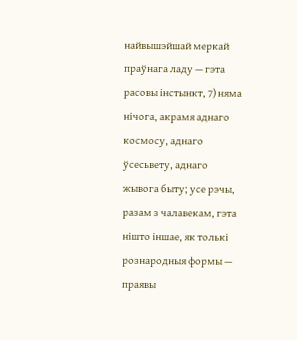найвышэйшай меркай праўнага ладу — гэта расовы інстынкт, 7) няма нічога, акрамя аднаго космосу, аднаго ўсесьвету, аднаго жывога быту; усе рэчы, разам з чалавекам, гэта нішто іншае, як толькі рознародныя формы — праявы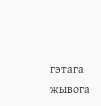гэтага жывога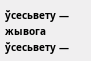ўсесьвету — жывога ўсесьвету —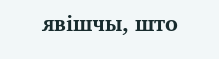явішчы, што